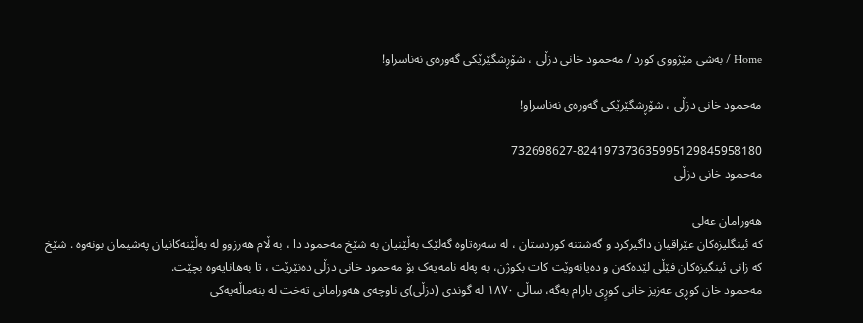Home / بەشی مێژووی كورد / مەحمود خانی دزڵی ، شۆڕشگێرێکی گەورەی نەناسراو!

مەحمود خانی دزڵی ، شۆڕشگێرێکی گەورەی نەناسراو!

732698627-824197373635995129845958180
مەحمود خانی دزڵی

هەورامان عەلی
کە ئینگلیزەکان عێراقیان داگیرکرد و گەشتنە کوردستان ، لە سەرەتاوە گەلێک بەڵێنیان بە شێخ مەحمود دا ، بە ڵام ھەرزوو لە بەڵێنەکانیان پەشیمان بونەوە . شێخ کە زانی ئینگیزەکان فێڵی لێدەکەن و دەیانەوێت کات بکوژن، بە پەلە نامەیەک بۆ مەحمود خانی دزڵی دەنێرێت ، تا بەھانایەوە بچێت.
مەحمود خان کوڕی عەزیز خانی کورٍی بارام بەگە، ساڵی ١٨٧٠ لە گوندی (دزڵی)ی ناوچەی ھەورامانی تەخت لە بنەماڵەیەکی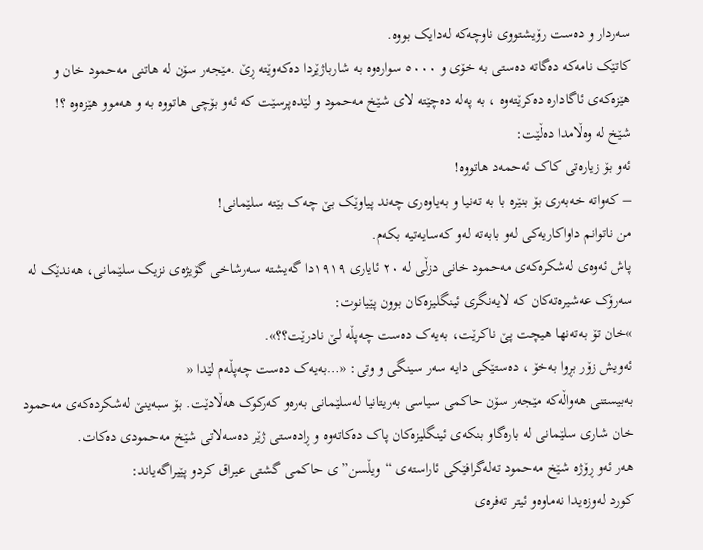سەردار و دەست رۆیشتووی ناوچەکە لەدایک بووە.
کاتێک نامەکە دەگاتە دەستی بە خۆی و ٥٠٠٠ سوارەوە بە شارباژێردا دەکەوێتە ڕێ .مێجەر سۆن لە ھاتنی مەحمود خان و ھێزەکەی ئاگادارە دەکرێتەوە ، بە پەلە دەچێتە لای شێخ مەحمود و لێدەپرسێت کە ئەو بۆچی ھاتووە بە و ھەموو ھێزەوە ؟!
شێخ لە وەڵامدا دەڵێت:
ئەو بۆ زیارەتی کاک ئەحمەد ھاتووە!
– کەواتە خەبەری بۆ بنێرە با بە تەنیا و بەیاوەری چەند پیاوێک بێ چەک بێتە سلێمانی!
من ناتوانم داواکاریەکی لەو بابەتە لەو کەسایەتیە بکەم.
پاش ئەوەی لەشکرەکەی مەحمود خانی دزڵی لە ٢٠ ئایاری ١٩١٩دا گەیشتە سەرشاخی گۆیژەی نزیک سلێمانی، ھەندێک لە سەرۆک عەشیرەتەکان کە لایەنگری ئینگلیزەکان بوون پێیانوت:
»خان تۆ بەتەنھا ھیچت پێ ناکرێت، بەیەک دەست چەپڵە لـێ نادرێت؟؟».
ئەویش زۆر بڕوا بەخۆ ، دەستێکی دایە سەر سینگی و وتی: «…بەیەک دەست چەپڵەم لێدا «
بەبیستنی ھەواڵەکە مێجەر سۆن حاکمی سیاسی بەریتانیا لەسلێمانی بەرەو کەرکوک ھەڵادێت. بۆ سبەینێ لەشکردەکەی مەحمود خان شاری سلێمانی لە بارەگاو بنکەی ئینگلیزەکان پاک دەکاتەوە و ڕادەستی ژێر دەسەلاتی شێخ مەحمودی دەکات.
ھەر ئەو ڕۆژە شێخ مەحمود تەلەگرافێکی ئاراستەی “ویڵسن”ی حاکمی گشتی عیراق کردو پێیراگەیاند:
کورد لەوزەیدا نەماوەو ئیتر تەفرەی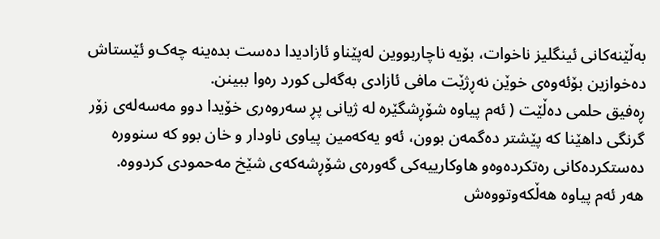بەڵێنەکانی ئینگلیز ناخوات، بۆیە ناچاربووین لەپێناو ئازادیدا دەست بدەینە چەک‌و ئێستاش دەخوازین بۆئەوەی خوێن نەڕژێت مافی ئازادی بەگەلی کورد رەوا ببینن.
ڕەفیق حلمی دەڵێت ( ئەم پیاوە شۆڕشگێرە لە ژیانی پڕ سەروەری خۆیدا دوو مەسەلەی زۆر گرنگی داھێنا کە پێشتر دەگمەن بوون، ئەو یەکەمین پیاوی ناودار و خان بوو کە سنوورە دەستکردەکانی رەتکردەوەو ھاوکارییەکی گەورەی شۆڕشەکەی شێخ مەحمودی کردووە.
ھەر ئەم پیاوە ھەڵکەوتووەش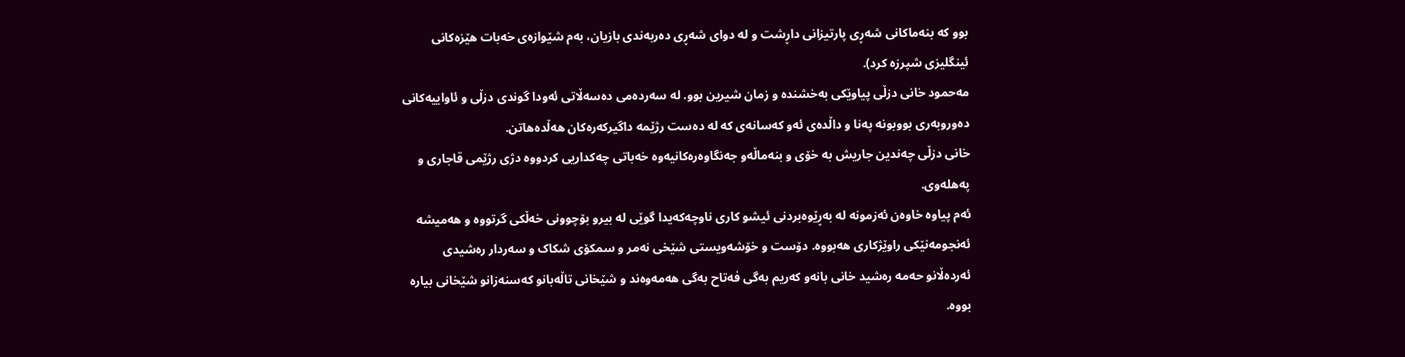بوو کە بنەماکانی شەڕی پارتیزانی داڕشت و لە دوای شەڕی دەربەندی بازیان، بەم شێوازەی خەبات ھێزەکانی ئینگلیزی شپرزە کرد).
مەحمود خانی دزڵی پیاوێکی بەخشندە و زمان شیرین بوو. لە سەردەمی دەسەڵاتی ئەودا گوندی دزڵی و ئاواییەکانی دەوروبەری بووبونە پەنا و داڵدەی ئەو کەسانەی کە لە دەست رژێمە داگیرکەرەکان ھەڵدەھاتن.
خانی دزڵی چەندین جاریش بە خۆی و بنەماڵەو جەنگاوەرەکانیەوە خەباتی چەکداریی کردووە دژی رژێمی قاجاری و پەھلەوی.
ئەم پیاوە خاوەن ئەزمونە لە بەڕێوەبردنی ئیشو کاری ناوچەکەیدا گوێی لە بیرو بۆچوونی خەڵکی گرتووە و ھەمیشە ئەنجومەنێکی راوێژکاری ھەبووە. دۆست و خۆشەویستی شێخی نەمر و سمکۆی شکاک و سەردار رەشیدی ئەردەڵانو حەمە رەشید خانی بانەو کەریم بەگی فەتاح بەگی ھەمەوەند و شێخانی تاڵەبانو کەسنەزانو شێخانی بیارە بووە.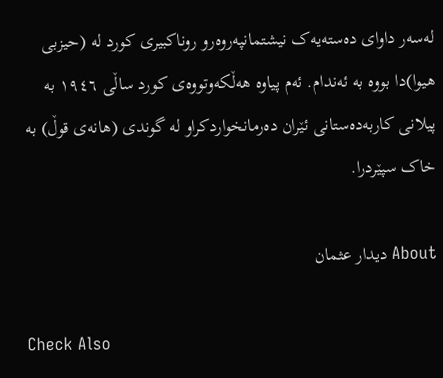لەسەر داوای دەستەیەک نیشتمانپەروەرو روناکبیری کورد لە (حیزبی ھیوا)دا بووە بە ئەندام. ئەم پیاوە ھەڵکەوتووەی کورد ساڵی ١٩٤٦ بە پیلانی کاربەدەستانی ئێران دەرمانخواردکراو لە گوندی (ھانەی قوڵ) بە خاک سپێردرا.

About دیدار عثمان

Check Also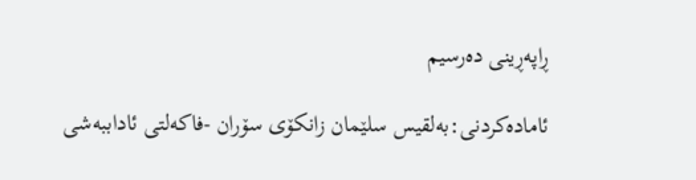ڕاپه‌ڕینی دەرسیم

ئامادەكردنی:بەلقیس سلێمان زانكۆی سۆران -فاكەلتی ئاداببەشی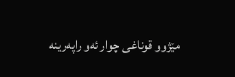مێژوو قوناغی چوار ئەو راپەرینە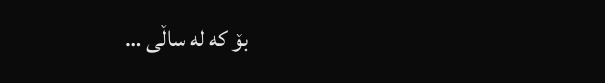بۆ كە لە ساڵی …